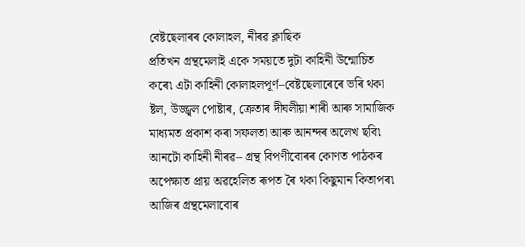বেষ্টছেলাৰৰ কোলাহল, নীৰৱ ক্লাছিক
প্রতিখন গ্রন্থমেলাই একে সময়তে দুটা কাহিনী উন্মোচিত কৰে৷ এটা কাহিনী কোলাহলপূর্ণ–বেষ্টছেলাৰেৰে ভৰি থকা ষ্টল, উজ্জ্বল পোষ্টাৰ, ক্রেতাৰ দীঘলীয়া শাৰী আৰু সামাজিক মাধ্যমত প্রকাশ কৰা সফলতা আৰু আনন্দৰ অলেখ ছবি৷ আনটো কাহিনী নীৰৱ– গ্রন্থ বিপণীবোৰৰ কোণত পাঠকৰ অপেক্ষাত প্রায় অৱহেলিত ৰূপত ৰৈ থকা কিছুমান কিতাপৰ৷ আজিৰ গ্রন্থমেলাবোৰ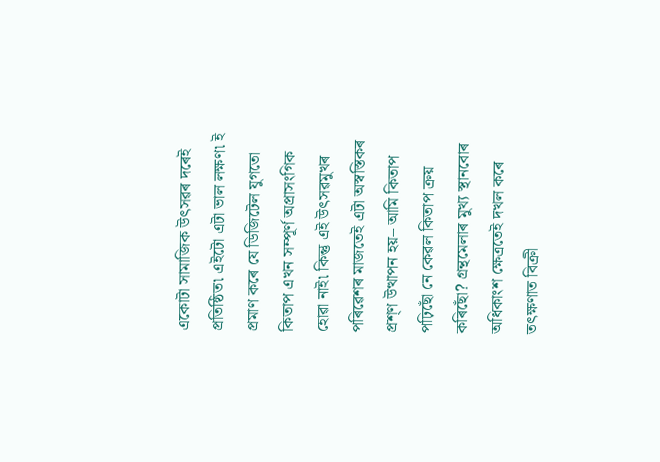একোটা সামাজিক উৎসৱৰ দৰেই প্রতিষ্ঠিত৷ এইটো এটা ভাল লক্ষণ৷ ই প্রমাণ কৰে যে ডিজিটেল যুগতো কিতাপ এখন সম্পূর্ণ অপ্রাসংগিক হোৱা নাই৷ কিন্তু এই উৎসৱমুখৰ পৰিৱেশৰ মাজতেই এটা অস্বস্তিকৰ প্রশ্ণ উত্থাপন হয়– আমি কিতাপ পঢ়িছোঁ নে কেৱল কিতাপ ক্রয় কৰিছোঁ? গ্রন্থমেলাৰ মুখ্য স্থানবোৰ অধিকাংশ ক্ষেত্রতেই দখল কৰে তৎক্ষণাত বিক্রী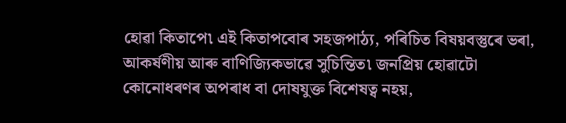হোৱা কিতাপে৷ এই কিতাপবোৰ সহজপাঠ্য, পৰিচিত বিষয়বস্তুৰে ভৰা, আকর্ষণীয় আৰু বাণিজ্যিকভাৱে সুচিন্তিত৷ জনপ্রিয় হোৱাটো কোনোধৰণৰ অপৰাধ বা দোষযুক্ত বিশেষত্ব নহয়,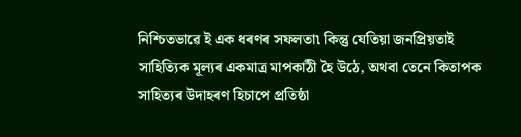নিশ্চিতভাৱে ই এক ধৰণৰ সফলতা৷ কিন্তু যেতিয়া জনপ্রিয়তাই সাহিত্যিক মূল্যৰ একমাত্র মাপকাঠী হৈ উঠে, অথবা তেনে কিতাপক সাহিত্যৰ উদাহৰণ হিচাপে প্রতিষ্ঠা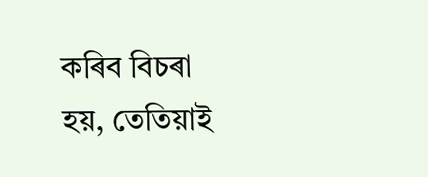কৰিব বিচৰা হয়, তেতিয়াই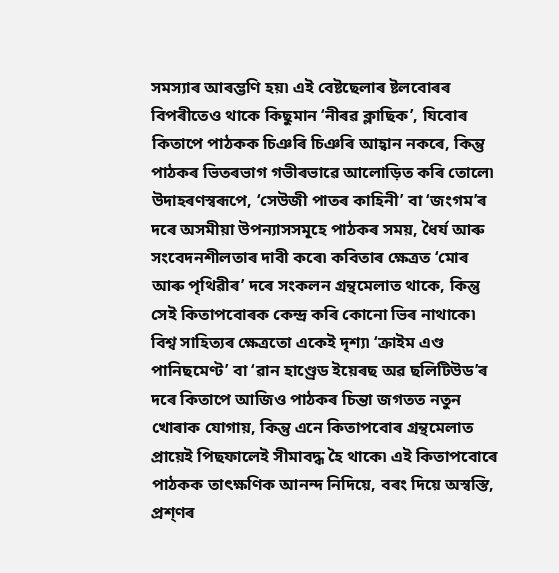সমস্যাৰ আৰম্ভণি হয়৷ এই বেষ্টছেলাৰ ষ্টলবোৰৰ বিপৰীতেও থাকে কিছুমান ‘নীৰৱ ক্লাছিক’, যিবোৰ কিতাপে পাঠকক চিঞৰি চিঞৰি আহ্বান নকৰে, কিন্তু পাঠকৰ ভিতৰভাগ গভীৰভাৱে আলোড়িত কৰি তোলে৷ উদাহৰণস্বৰূপে, ‘সেউজী পাতৰ কাহিনী’ বা ‘জংগম’ৰ দৰে অসমীয়া উপন্যাসসমূহে পাঠকৰ সময়, ধৈর্য আৰু সংবেদনশীলতাৰ দাবী কৰে৷ কবিতাৰ ক্ষেত্রত ‘মোৰ আৰু পৃথিৱীৰ’ দৰে সংকলন গ্রন্থমেলাত থাকে, কিন্তু সেই কিতাপবোৰক কেন্দ্র কৰি কোনো ভিৰ নাথাকে৷ বিশ্ব সাহিত্যৰ ক্ষেত্রতো একেই দৃশ্য৷ ‘ক্রাইম এণ্ড পানিছমেণ্ট’ বা ‘ৱান হাণ্ড্রেড ইয়েৰছ অৱ ছলিটিউড’ৰ দৰে কিতাপে আজিও পাঠকৰ চিন্তা জগতত নতুন খোৰাক যোগায়, কিন্তু এনে কিতাপবোৰ গ্রন্থমেলাত প্রায়েই পিছফালেই সীমাবদ্ধ হৈ থাকে৷ এই কিতাপবোৰে পাঠকক তাৎক্ষণিক আনন্দ নিদিয়ে, বৰং দিয়ে অস্বস্তি, প্রশ্ণৰ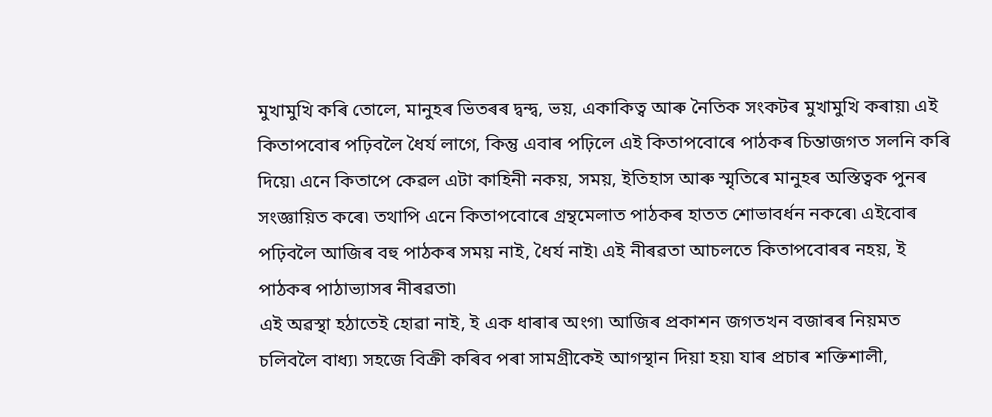মুখামুখি কৰি তোলে, মানুহৰ ভিতৰৰ দ্বন্দ্ব, ভয়, একাকিত্ব আৰু নৈতিক সংকটৰ মুখামুখি কৰায়৷ এই কিতাপবোৰ পঢ়িবলৈ ধৈর্য লাগে, কিন্তু এবাৰ পঢ়িলে এই কিতাপবোৰে পাঠকৰ চিন্তাজগত সলনি কৰি দিয়ে৷ এনে কিতাপে কেৱল এটা কাহিনী নকয়, সময়, ইতিহাস আৰু স্মৃতিৰে মানুহৰ অস্তিত্বক পুনৰ সংজ্ঞায়িত কৰে৷ তথাপি এনে কিতাপবোৰে গ্রন্থমেলাত পাঠকৰ হাতত শোভাবর্ধন নকৰে৷ এইবোৰ পঢ়িবলৈ আজিৰ বহু পাঠকৰ সময় নাই, ধৈর্য নাই৷ এই নীৰৱতা আচলতে কিতাপবোৰৰ নহয়, ই পাঠকৰ পাঠাভ্যাসৰ নীৰৱতা৷
এই অৱস্থা হঠাতেই হোৱা নাই, ই এক ধাৰাৰ অংগ৷ আজিৰ প্রকাশন জগতখন বজাৰৰ নিয়মত চলিবলৈ বাধ্য৷ সহজে বিক্রী কৰিব পৰা সামগ্রীকেই আগস্থান দিয়া হয়৷ যাৰ প্রচাৰ শক্তিশালী,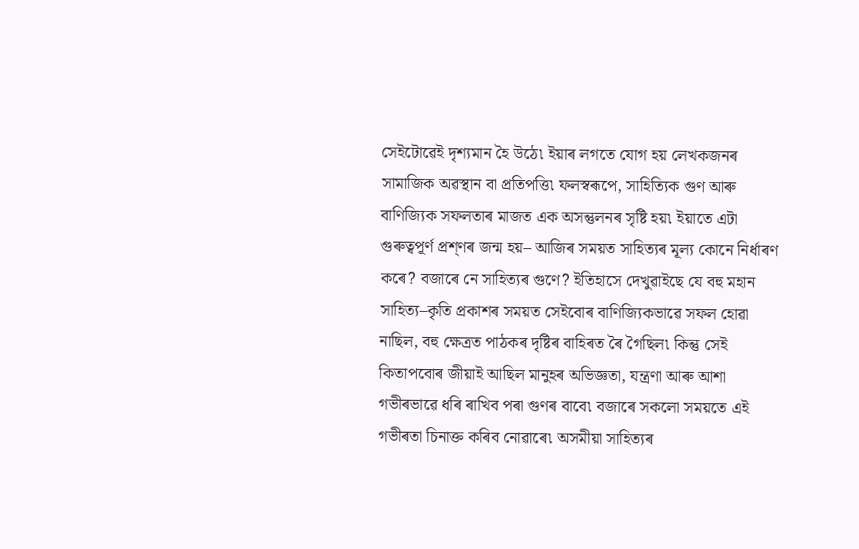সেইটোৱেই দৃশ্যমান হৈ উঠে৷ ইয়াৰ লগতে যোগ হয় লেখকজনৰ সামাজিক অৱস্থান বা প্রতিপত্তি৷ ফলস্বৰূপে, সাহিত্যিক গুণ আৰু বাণিজ্যিক সফলতাৰ মাজত এক অসন্তুলনৰ সৃষ্টি হয়৷ ইয়াতে এটা গুৰুত্বপূর্ণ প্রশ্ণৰ জন্ম হয়– আজিৰ সময়ত সাহিত্যৰ মূল্য কোনে নির্ধাৰণ কৰে? বজাৰে নে সাহিত্যৰ গুণে? ইতিহাসে দেখুৱাইছে যে বহু মহান সাহিত্য–কৃতি প্রকাশৰ সময়ত সেইবোৰ বাণিজ্যিকভাৱে সফল হোৱা নাছিল, বহু ক্ষেত্রত পাঠকৰ দৃষ্টিৰ বাহিৰত ৰৈ গৈছিল৷ কিন্তু সেই কিতাপবোৰ জীয়াই আছিল মানুহৰ অভিজ্ঞতা, যন্ত্রণা আৰু আশা গভীৰভাৱে ধৰি ৰাখিব পৰা গুণৰ বাবে৷ বজাৰে সকলো সময়তে এই গভীৰতা চিনাক্ত কৰিব নোৱাৰে৷ অসমীয়া সাহিত্যৰ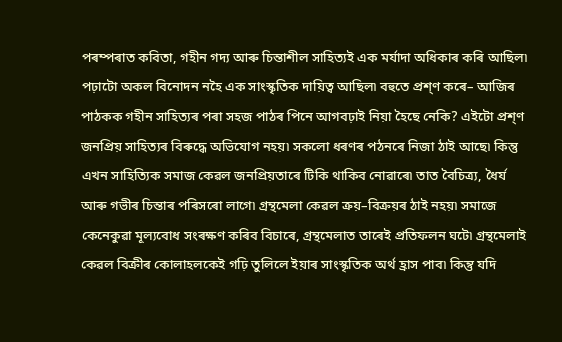পৰম্পৰাত কবিতা, গহীন গদ্য আৰু চিন্তাশীল সাহিত্যই এক মর্যাদা অধিকাৰ কৰি আছিল৷ পঢ়াটো অকল বিনোদন নহৈ এক সাংস্কৃতিক দায়িত্ব আছিল৷ বহুতে প্রশ্ণ কৰে– আজিৰ পাঠকক গহীন সাহিত্যৰ পৰা সহজ পাঠৰ পিনে আগবঢ়াই নিয়া হৈছে নেকি? এইটো প্রশ্ণ জনপ্রিয় সাহিত্যৰ বিৰুদ্ধে অভিযোগ নহয়৷ সকলো ধৰণৰ পঠনৰে নিজা ঠাই আছে৷ কিন্তু এখন সাহিত্যিক সমাজ কেৱল জনপ্রিয়তাৰে টিকি থাকিব নোৱাৰে৷ তাত বৈচিত্র্য, ধৈর্য আৰু গভীৰ চিন্তাৰ পৰিসৰো লাগে৷ গ্রন্থমেলা কেৱল ক্রয়–বিক্রয়ৰ ঠাই নহয়৷ সমাজে কেনেকুৱা মূল্যবোধ সংৰক্ষণ কৰিব বিচাৰে, গ্রন্থমেলাত তাৰেই প্রতিফলন ঘটে৷ গ্রন্থমেলাই কেৱল বিক্রীৰ কোলাহলকেই গঢ়ি তুলিলে ইয়াৰ সাংস্কৃতিক অর্থ হ্রাস পাব৷ কিন্তু যদি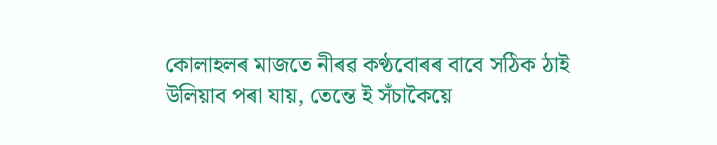কোলাহলৰ মাজতে নীৰৱ কণ্ঠবোৰৰ বাবে সঠিক ঠাই উলিয়াব পৰা যায়, তেন্তে ই সঁচাকৈয়ে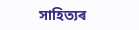সাহিত্যৰ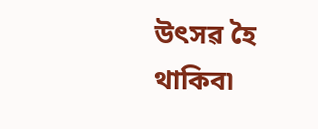উৎসৱ হৈ থাকিব৷